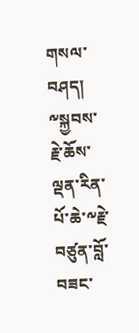གསལ་བཤད།
༸སྐྱབས་རྗེ་ཆོས་ལྡན་རིན་པོ་ཆེ་༸རྗེ་བཙུན་བློ་བཟང་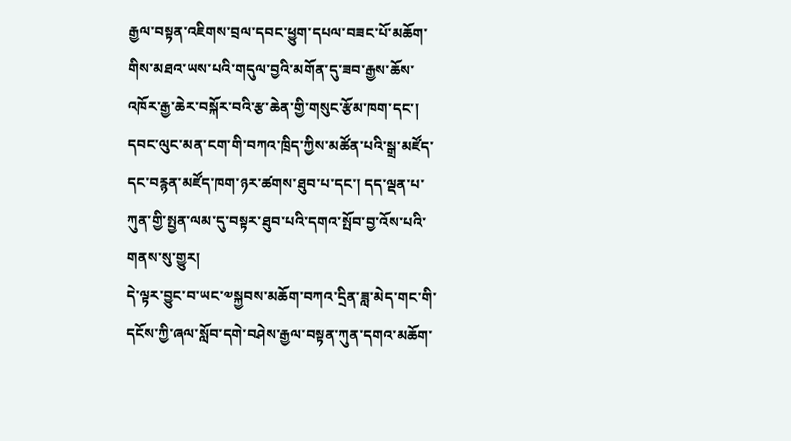རྒྱལ་བསྟན་འཇིགས་བྲལ་དབང་ཕྱུག་དཔལ་བཟང་པོ་མཆོག་གིས་མཐའ་ཡས་པའི་གདུལ་བྱའི་མགོན་དུ་ཟབ་རྒྱས་ཆོས་འཁོར་རྒྱ་ཆེར་བསྐོར་བའི་རྩ་ཆེན་གྱི་གསུང་རྩོམ་ཁག་དང་། དབང་ལུང་མན་ངག་གི་བཀའ་ཁྲིད་ཀྱིས་མཚོན་པའི་སྒྲ་མཛོད་དང་བརྙན་མཛོད་ཁག་ཉར་ཚགས་ཐུབ་པ་དང་། དད་ལྡན་པ་ཀུན་གྱི་སྤྱན་ལམ་དུ་བསྟར་ཐུབ་པའི་དགའ་སྤོབ་བྱ་འོས་པའི་གནས་སུ་གྱུར།
དེ་ལྟར་བྱུང་བ་ཡང་༧སྐྱབས་མཆོག་བཀའ་དྲིན་ཟླ་མེད་གང་གི་དངོས་ཀྱི་ཞལ་སློབ་དགེ་བཤེས་རྒྱལ་བསྟན་ཀུན་དགའ་མཆོག་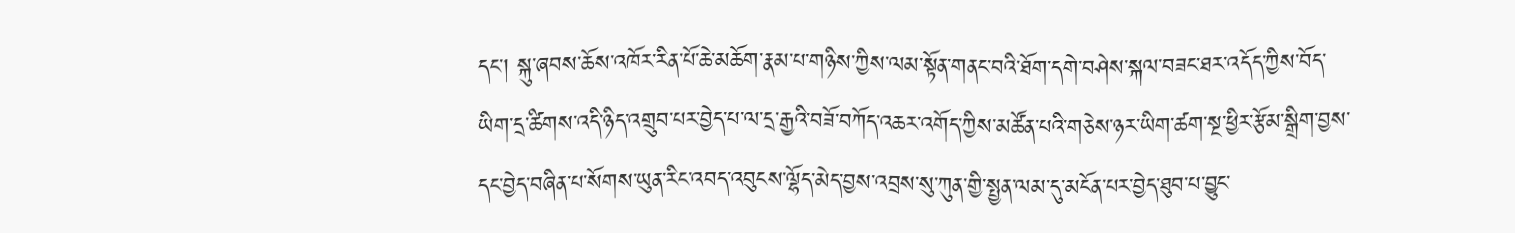དང་། སྐུ་ཞབས་ཆོས་འཁོར་རིན་པོ་ཆེ་མཆོག་རྣམ་པ་གཉིས་ཀྱིས་ལམ་སྟོན་གནང་བའི་ཐོག་དགེ་བཤེས་སྐལ་བཟང་ཐར་འདོད་ཀྱིས་བོད་ཡིག་དྲ་ཚིགས་འདི་ཉིད་འགྲུབ་པར་བྱེད་པ་ལ་དྲ་རྒྱའི་བཟོ་བཀོད་འཆར་འགོད་ཀྱིས་མཚོན་པའི་གཅེས་ཉར་ཡིག་ཚག་སྔ་ཕྱིར་རྩོམ་སྒྲིག་བྱས་དང་བྱེད་བཞིན་པ་སོགས་ཡུན་རིང་འབད་འབུངས་ལྷོད་མེད་བྱས་འབྲས་སུ་ཀུན་གྱི་སྤྱན་ལམ་དུ་མངོན་པར་བྱེད་ཐུབ་པ་བྱུང་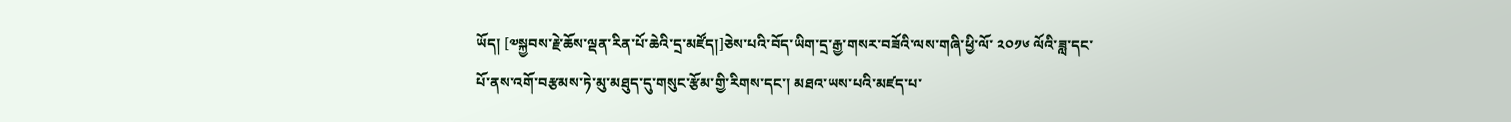ཡོད། [༧སྐྱབས་རྗེ་ཆོས་ལྡན་རིན་པོ་ཆེའི་དྲ་མཛོད།]ཅེས་པའི་བོད་ཡིག་དྲ་རྒྱ་གསར་བཟོའི་ལས་གཞི་ཕྱི་ལོ་ ༢༠༡༦ ལོའི་ཟླ་དང་པོ་ནས་འགོ་བརྩམས་ཏེ་མུ་མཐུད་དུ་གསུང་རྩོམ་གྱི་རིགས་དང་། མཐའ་ཡས་པའི་མཛད་པ་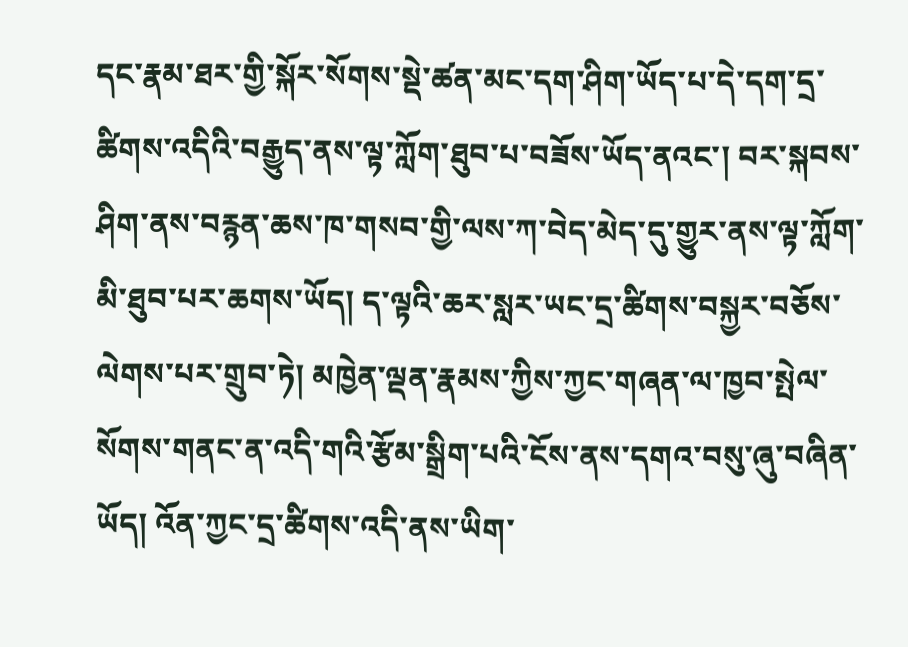དང་རྣམ་ཐར་གྱི་སྐོར་སོགས་སྡེ་ཚན་མང་དག་ཤིག་ཡོད་པ་དེ་དག་དྲ་ཚིགས་འདིའི་བརྒྱུད་ནས་ལྟ་ཀློག་ཐུབ་པ་བཟོས་ཡོད་ནའང་། བར་སྐབས་ཤིག་ནས་བརྙན་ཆས་ཁ་གསབ་གྱི་ལས་ཀ་བེད་མེད་དུ་གྱུར་ནས་ལྟ་ཀློག་མི་ཐུབ་པར་ཆགས་ཡོད། ད་ལྟའི་ཆར་སླར་ཡང་དྲ་ཚིགས་བསྐྱར་བཅོས་ལེགས་པར་གྲུབ་ཏེ། མཁྱེན་ལྡན་རྣམས་ཀྱིས་ཀྱང་གཞན་ལ་ཁྱབ་སྤེལ་སོགས་གནང་ན་འདི་གའི་རྩོམ་སྒྲིག་པའི་ངོས་ནས་དགའ་བསུ་ཞུ་བཞིན་ཡོད། འོན་ཀྱང་དྲ་ཚིགས་འདི་ནས་ཡིག་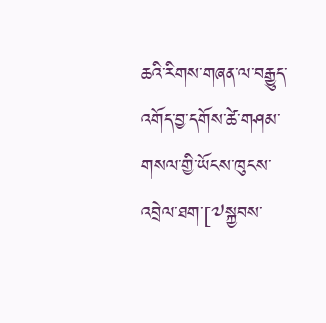ཆའི་རིགས་གཞན་ལ་བརྒྱུད་འགོད་བྱ་དགོས་ཚེ་གཤམ་གསལ་གྱི་ཡོངས་ཁུངས་འབྲེལ་ཐག་[༧སྐྱབས་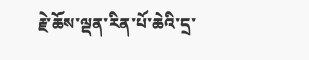རྗེ་ཆོས་ལྡན་རིན་པོ་ཆེའི་དྲ་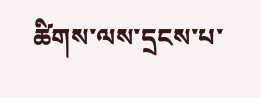ཚིགས་ལས་དྲངས་པ་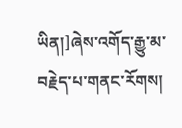ཡིན།]ཞེས་འགོད་རྒྱུ་མ་བརྗེད་པ་གནང་རོགས།